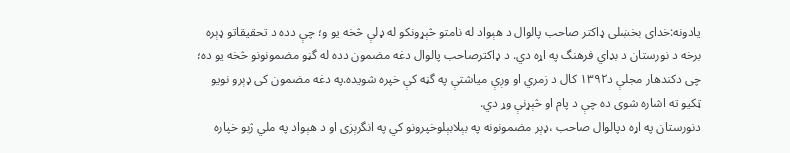یادونه:خدای بخښلی ډاکتر صاحب پالوال د هېواد له نامتو څېړونکو له ډلې څخه یو و؛ چې دده د تحقیقاتو ډېره برخه د نورستان د بډاي فرهنگ په اړه دي. د ډاکترصاحب پالوال دغه مضمون دده له گڼو مضمونونو څخه یو ده؛ چی دکندهار مجلې د۱۳۹۲ کال د زمري او وږې میاشتې په گڼه کې خپره شویده.په دغه مضمون کی ډېرو نويو ټکیو ته اشاره شوی ده چې د پام او څېړنې وړ دي.
دنورستان په اړه دپالوال صاحب ،ډېر مضمونونه په بېلابېلوخپرونو کي په انگرېزی او د هېواد په ملي ژبو خپاره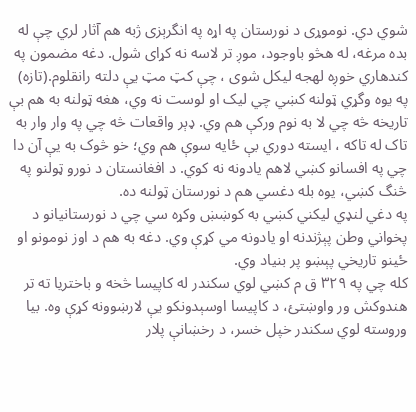شوي دي. نوموړی د نورستان په اړه په انگرېزی ژبه هم آثار لري چې له بده مرغه، له هڅو باوجود، موږ تر لاسه نه کړای شول. دغه مضمون په کندهاري خوږه لهجه لیکل شوی ، چې کټ مټ یې دلته رانقلوم.(تازه)
په یوه وگړي ټولنه کښي چي لیک او لوست نه وي، هغه ټولنه به هم بې تاریخه څه چي لا به نوم ورکې هم وي. ډېر واقعات څه چي په وار وار به تاک له تاکه ، ایسته دوري بې ځایه سوې هم وي؛ خو څوک به یې آن دا چي په افسانو کښي لاهم یادونه نه کوي. د افغانستان د نورو ټولنو په څنگ کښي، یوه بله دغسي هم د نورستان ټولنه ده.
په دغي لنډي لیکني کښي به کوښښ وکړه سي چي د نورستانیانو د پخواني وطن پېژندنه او یادونه مي کړې وي. دغه به هم د اوز نومونو او ځینو تاریخي پېښو پر بنیاد وي.
کله چي په ۳۲۹ ق م کښي لوي سکندر له کاپیسا څخه و باختریا ته تر هندوکش ور واوښتئ، د کاپیسا اوسېدونکو یې لارښوونه کړې وه. بیا وروسته لوي سکندر خپل خسر، د رخښانې پلار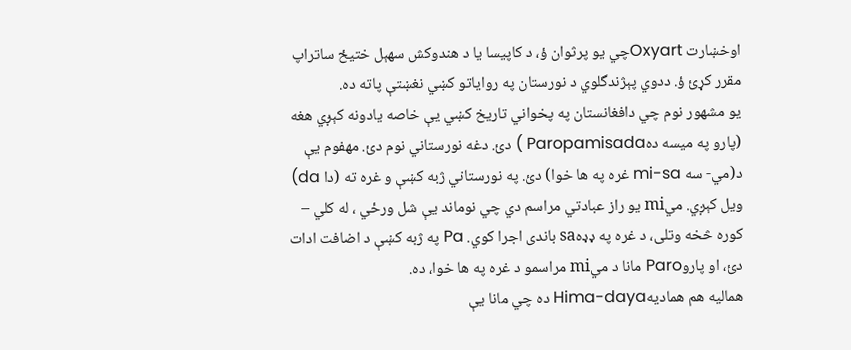اوخښارت Oxyartچي یو پرثوان ؤ، د کاپیسا یا د هندوکش سهېل ختیځ ساتراپ مقرر کړئ ؤ. ددوي پېژندگلوي د نورستان په روایاتو کښي نغښتې پاته ده.
یو مشهور نوم چي دافغانستان په پخواني تاریخ کښي یې خاصه یادونه کېږي هغه (پارو په میسه دهParopamisada ) دئ. دغه نورستاني نوم دئ. مهفوم یې د(مي- سه mi-sa غره په ها خوا) دئ. په نورستاني ژبه کښې و غره ته (دا da) ویل کېږي. ميmi یو راز عبادتي مراسم دي چي نوماند یې شل ورځي ، له کلي – کوره څخه وتلی، د غره په ډډهsa باندی اجرا کوي. Pa په ژبه کښې د اضافت ادات دئ، او پاروParo مانا د ميmi مراسمو د غره په ها خوا، ده.
همالیه هم همادیهHima-daya ده چي مانا يې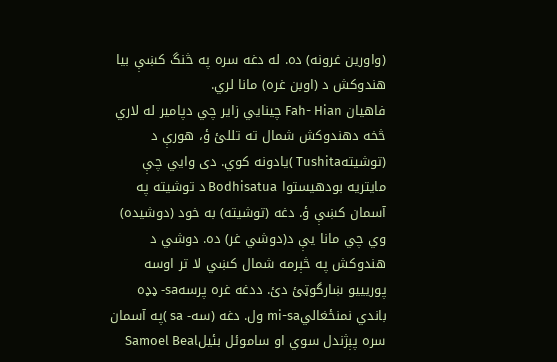(واورین غرونه) ده. له دغه سره په څنگ کښې بیا هندوکش د (اوبن غره) مانا لري.
فاهیان Fah- Hian چینایي زایر چي دپامیر له لاري څخه دهندوکش شمال ته تللئ ؤ، هورې د (توشیتهTushita )یادونه کوي. دی وايي چې مایتریه بودهیستوا Bodhisatua د توشیته په آسمان کښې ؤ. دغه (توشیته) به خود (دوشیده) وي چي مانا یې د(دوشي غر) ده. دوشي د هندوکش په څېرمه شمال کښي لا تر اوسه پوریيیو ښارگوټئ دئ. ددغه غره پرسهsa- ډډه باندي نمنځغاليmi-sa ول. دغه (سه- sa )په آسمان سره پېژندل سوي او ساموئل بئیلSamoel Beal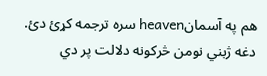هم په آسمانheaven سره ترجمه کړئ دئ.
دغه ژبني نومن څرکونه دلالت پر دي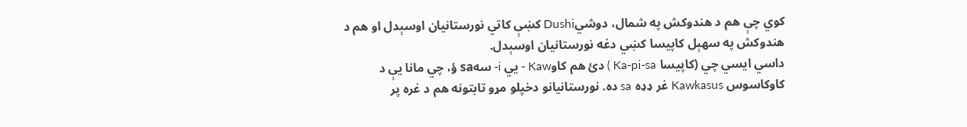کوي چې هم د هندوکش په شمال، دوشيDushi کښې کاتي نورستانیان اوسېدل او هم د هندوکش په سهېل کاپیسا کښي دغه نورستانیان اوسېدل.
داسي ایسي چي (کاپیسا Ka-pi-sa ) دئ هم کاوKaw - يي i- سهsa ؤ، چي مانا یې د کاوکاسوس Kawkasus غر ډډه sa ده. نورستانیانو دخپلو مړو تابتونه هم د غره پر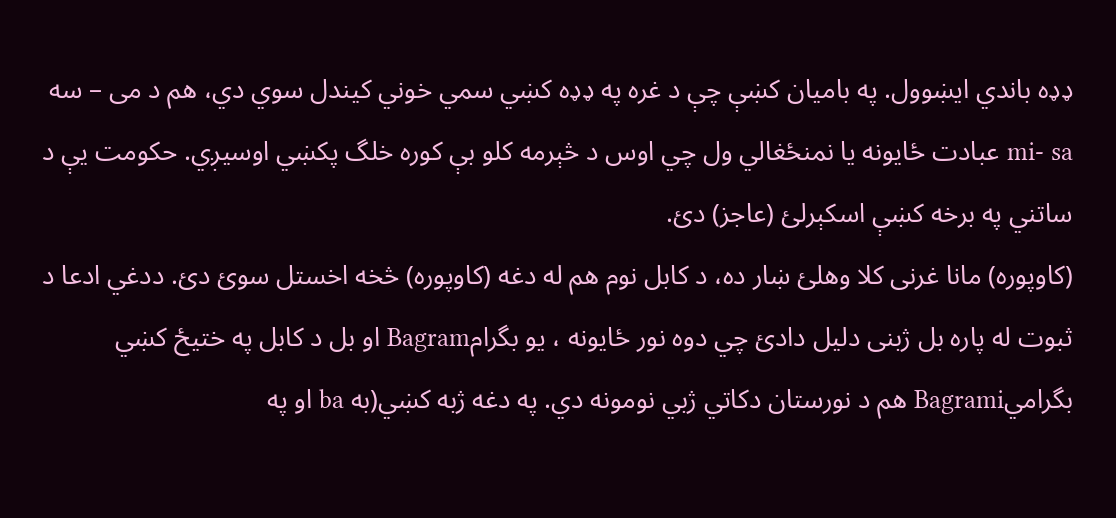ډډه باندي ايښوول. په بامیان کښې چې د غره په ډډه کښي سمي خوني کیندل سوي دي، هم د می – سه mi- sa عبادت ځایونه یا نمنځغالي ول چي اوس د څېرمه کلو بې کوره خلگ پکښي اوسيږي. حکومت يې د ساتني په برخه کښې اسکېرلئ (عاجز) دئ.
(کاوپوره) مانا غرنی کلا وهلئ ښار ده، د کابل نوم هم له دغه (کاوپوره) څخه اخستل سوئ دئ. ددغي ادعا د ثبوت له پاره بل ژبنی دلیل دادئ چي دوه نور ځایونه ، یو بگرامBagram او بل د کابل په ختیځ کښي بگراميBagrami هم د نورستان دکاتي ژبي نومونه دي. په دغه ژبه کښي(به ba او په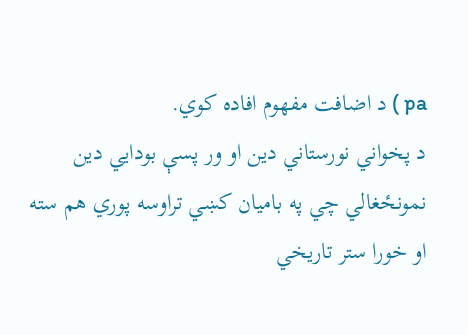pa ) د اضافت مفهوم افاده کوي.
د پخواني نورستاني دین او ور پسې بودايي دین نمونځغالي چي په بامیان کښي تراوسه پوري هم سته او خورا ستر تاریخي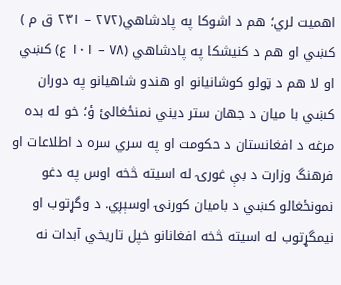اهمیت لري؛ هم د اشوکا په پادشاهي(۲۷۲ – ۲۳۱ ق م ) کښي او هم د کنیشکا په پادشاهي (۷۸ – ۱۰۱ ع) کښي او لا هم د ټولو کوشانیانو او هندو شاهیانو په دوران کښي با میان د جهان ستر دیني نمنځغالئ ؤ؛ خو له بده مرغه د افغانستان د حکومت او په سري سره د اطلاعات او فرهنگ وزارت د بې غورۍ له اسیته څخه اوس په دغو نمونځغالو کښي د بامیان کورنۍ اوسېږي. د وگړتوب او نیمگړتوب له اسیته څخه افغانانو خپل تاریخي آبدات نه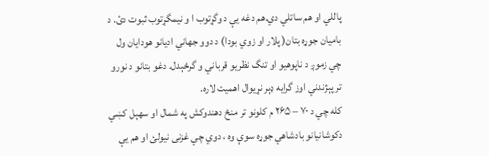پاللي او هم ساتلي دي.هم دغه یې د وگړتوب ا و نیمگړتوب ثبوت دئ. د بامیان جوړه بتان( پلار او زوي بودا) د دوو جهاني ادیانو هودایان ول چي زموږ د ناپوهیو او تنگ نظریو قرباني و گرځېدل. دغو بتانو د نورو تر پېژندني اوز گرایه ډېر نړیوال اهمیت لاره.
کله چي د ۷۰ – ۲۶۵ م کلونو تر منځ دهندوکش په شمال او سهېل کښي دکوشانیانو بادشاهي جوړه سوې وه ، دوي چي غزنی نیولئ او هم یې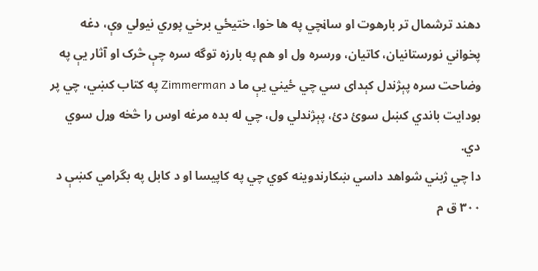دهند ترشمال تر بارهوت او ساڼچي په ها خوا، ختیځي برخي پوري نیولي وې، دغه پخواني نورستانیان، کاتیان، ورسره ول او هم په بارزه توگه سره چې څرک او آثار یې په وضاحت سره پېژندل کېدای سي چي ځیني یې ما د Zimmerman په کتاب کښي، چي پر بودایت باندي کښل سوئ دئ، پېژندلي ول، چي له بده مرغه اوس را څخه وړل سوي دي.
دا چي ژبني شواهد داسي ښکارندوینه کوي چي په کاپیسا او د کابل په بگرامي کښې د ۳۰۰ ق م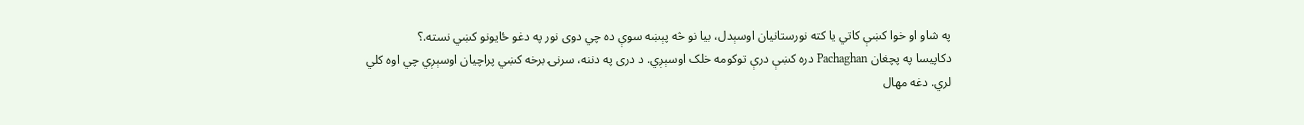په شاو او خوا کښې کاتي یا کته نورستانیان اوسېدل، بیا نو څه پېښه سوې ده چي دوی نور په دغو ځایونو کښي نسته.؟
دکاپیسا په پچغان Pachaghan دره کښې درې توکومه خلک اوسېږي. د دری په دننه، سرنۍ برخه کښي پراچیان اوسېږي چي اوه کلي لري. دغه مهال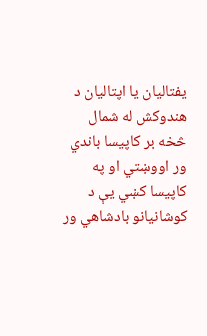یفتالیان یا اپتالیان د هندوکش له شمال څخه بر کاپیسا باندي ور اووښتي او په کاپیسا کښي یې د کوشانیانو بادشاهي ور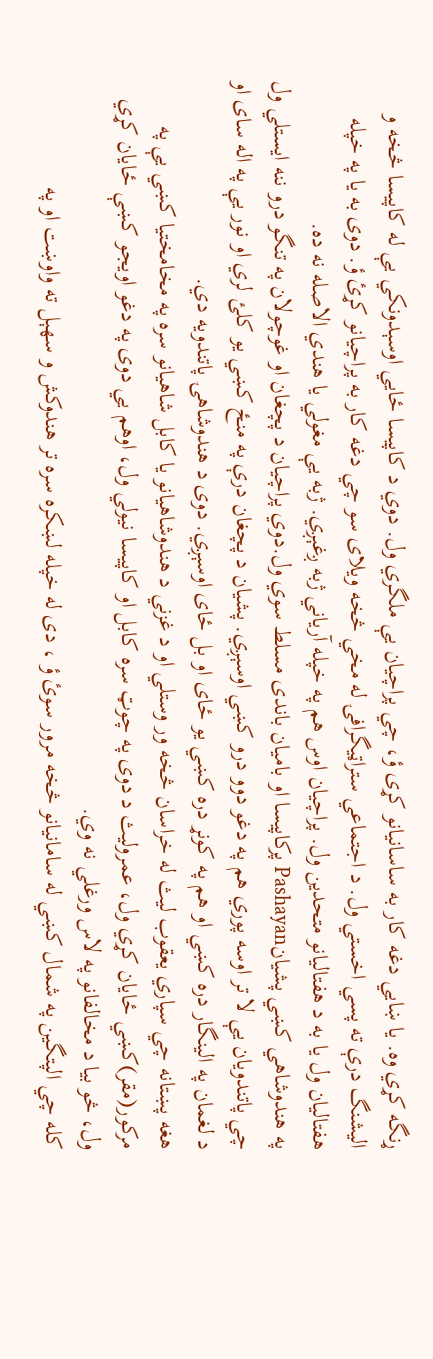ړنگه کړي وه. یا ښايي دغه کار به ساسانیانو کړی ؤ، چي پراچیان يې ملگري ول. دوي د کاپیسا ځايي اوسېدونکي یې له کاپیسا څخه و الیشنگ درې ته پسي اخستي ول. د اجتماعي ستراټیگرافۍ له مخي څخه ویلای سو چي دغه کار به پراچیانو کړئ ؤ. دوی به یا په خپله هفتالیان ول یا به د هفتالیانو متحدین ول. پراچیان اوس هم په خپله آریاني ژبه ږغېږي. ژبه یې مغولي یا هندي الاصله نه ده.
په هندوشاهي کښي پشیانPashayan پرکاپیسا او بامیان باندی مسلط سوي ول.دوي پراچیان د پچغان او غوچولان په تنگو درو ننه ایستلي ول چي پاتندویان یې لا تر اوسه پوري هم په دغو دوو درو کښي اوسېږي. پشیان د پچغان درې په منځ کښي یو کلئ لري او نور يې په اله سای او د لغمان په الینگار دره کښي او هم په کونړ دره کښي یو ځای او بل ځای اوسېږي. دوی د هندوشاهۍ پاتندویه دي.
هغه پښتانه چي سپاري یعقوب لیث له خراسان څخه ور وستلي او د غزني د هندوشاهیانو یا کابل شاهیانو سره په مخامختیا کښي یې په مرکور(مقر)کښي ځایان کړي ول، عمرولیث د دوی په چوټ سره کابل او کاپیسا نیولي ول، اوهم یي دوی په دغو اویجو کښې ځایان کړي ول، څو بیا د مخالفانو په لاس ورغلي نه وي.
کله چي الپتگین په شمال کښي له سامانیانو څخه مرور سوئ ؤ ، دی له خپله لښکره سره تر هندوکش و سهېل ته واوښت او په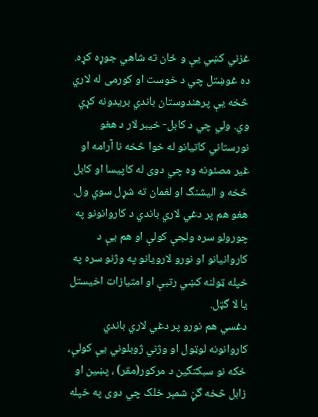غزني کښي یې و ځان ته شاهي جوړه کړه. ده غوښتل چي د خوست او کورمی له لاري څخه يې پرهندوستان باندي بریدونه کړي وي. ولي چي د کابل- خیبر لار د هغو نورستاني کاتیانو له خوا څخه نا آرامه او غیر مصئونه وه چي دوی له کاپیسا او کابل څخه و الیشنگ او لغمان ته شړل سوي ول. هغو هم پر دغي لاري باندي د کاروانونو په چورولو سره ولجې کولې او هم یې د کاروانیانو او نورو لارویانو په وژنو سره په خپله ټولنه کښي رتبې او امتیازات اخیستل یا لا گټل.
دغسي هم نورو پر دغي لاري باندي کاروانونه لوټول او وژني ژوبلوني یې کولې، ځکه نو سبکتگین د مرکور(مقر) ، پښین او زابل څخه گڼ شمېر خلک چي دوی په خپله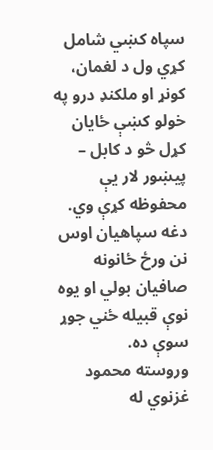سپاه کښي شامل کړي ول د لغمان، کونړ او ملکنډ درو په خولو کښې ځایان کړل څو د کابل – پیښور لار یې محفوظه کړې وي. دغه سپاهیان اوس نن ورځ ځانونه صافیان بولي او یوه نوې قبیله ځني جوړ سوې ده.
وروسته محمود غزنوي له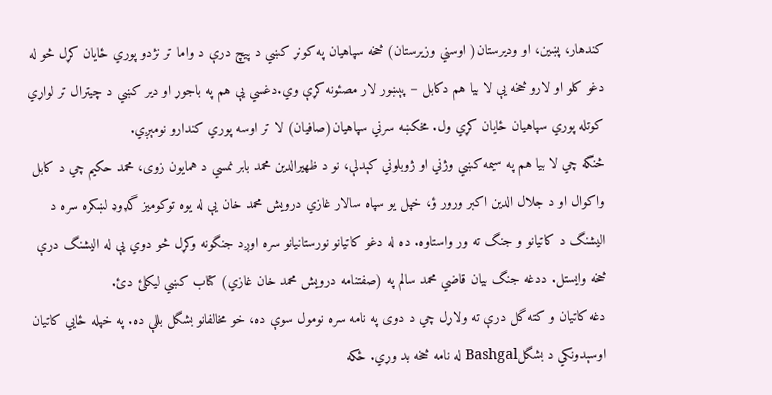کندهار، پښین، او ودیرستان( اوسني وزیرستان) څخه سپاهیان په کونړ کښي د پیچ درې د واما تر نژدو پوري ځایان کړل څو له دغو کلو او لارو څخه یې لا بیا هم دکابل – پېښور لار مصئونه کړې وي.دغسي يې هم په باجوړ او دیر کښي د چیترال تر لواړي کوتله پوري سپاهیان ځایان کړي ول. مخکښه سرني سپاهیان(صافیان) لا تر اوسه پوري کندارو نومېږي.
څنگه چي لا بیا هم په سیمه کښي وژني او ژوبلوني کېدلې، نو د ظهیرالدین محمد بابر نمسي د همایون زوی، محمد حکیم چي د کابل واکوال او د جلال الدین اکبر ورور ؤ، خپل یو سپاه سالار غازي درویش محمد خان یې له یوه توکومیز گډوډ لښکره سره د الیشنگ د کاتیانو و جنگ ته ور واستاوه. ده له دغو کاتیانو نورستانیانو سره اوږد جنگونه وکړل څو دوي یې له الیشنگ درې څخه وایستل. ددغه جنگ بیان قاضي محمد سالم په (صفتنامه درویش محمد خان غازي) کتاب کښي لیکلئ دئ.
دغه کاتیان و کته گل درې ته ولاړل چي د دوی په نامه سره نومول سوې ده، خو مخالفانو بشگل بللې ده. په خپله ځايي کاتیان اوسېدونکي د بشگلBashgal له نامه څخه بد وړي. ځکه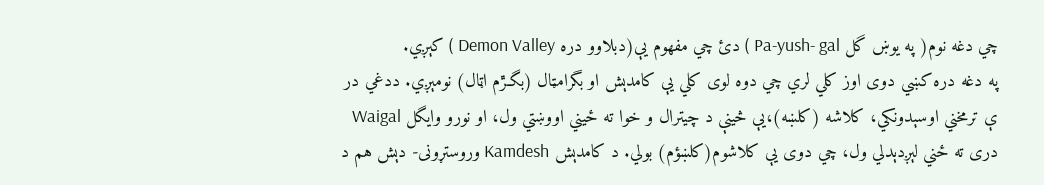چي دغه نوم( په یوښ گل Pa-yush- gal ) دئ چي مفهوم یې(دبلاوو دره Demon Valley ) کېږي.
په دغه دره کښي دوی اوز کلي لري چي دوه لوی کلي یې کامدېش او بگرامټال (بگـڙم اټال) نومېږي. ددغي در ې ترمخني اوسېدونکي، کلاشه (کلښه)،يې څينې د چیترال و خوا ته ځیني اووښتي ول، او نورو وایگل Waigal دری ته ځني لېږدېدلي ول، چي دوی يې کلاشوم(کلښؤم) بولي. د کامدېش Kamdesh وروستړونی- دېش هم د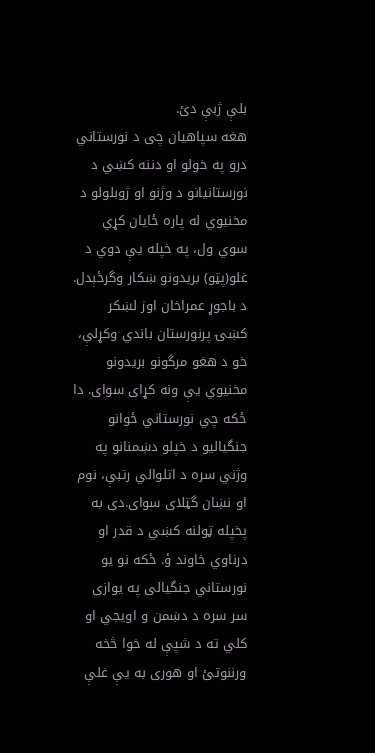بلې ژبې دئ.
هغه سپاهیان چی د نورستاني درو په خولو او دننه کښي د نورستانیانو د وژنو او ژوبلولو د مخنیوي له پاره ځایان کړي سوي ول، په خپله یې دوي د غلو(پټو) بریدونو ښکار وگرځېدل.
د باجوړ عمراخان اوز لښکر کښۍ پرنورستان باندي وکړلې، خو د هغو مرگونو بریدونو مخنیوي یې ونه کړای سوای. دا ځکه چي نورستاني ځوانو جنگیالیو د خپلو دښمنانو په وژني سره د اتلوالي رتبې، نوم او نښان گټلای سوای.دی به پخپله ټولنه کښي د قدر او درناوي خاوند ؤ. ځکه نو یو نورستاني جنگیالی په یوازی سر سره د دښمن و اویجي او کلي ته د شپې له خوا څخه ورننوتئ او هوری به يې غلې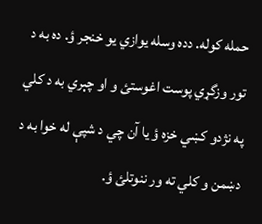حمله کوله. دده وسله یوازي یو خنجر ؤ. ده به د تور وزگړي پوست اغوستئ و او چېري به د کلي په نژدو کښي خزه ؤ یا آن چي د شپې له خوا به د دښمن و کلي ته ور ننوتلئ ؤ.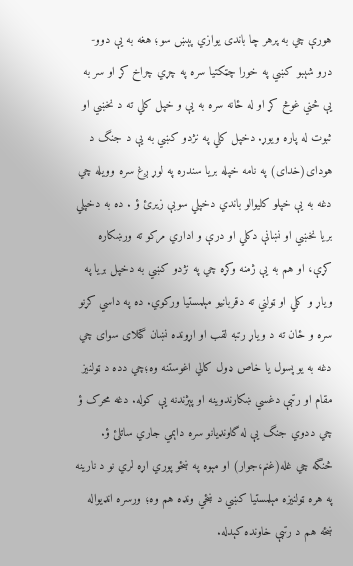هورې چي به پرهر چا باندی یوازي پېښ سو؛ هغه به يې دوو- درو شېبو کښي په خورا چټکتیا سره په چړي چراخ کړ او سر به یې څني غوڅ کړ او له ځانه سره به یې و خپل کلي ته د نخښي او ثبوت له پاره ویوړ. دخپل کلي په نژدو کښي به یې د جنگ د هودای(خدای) په نامه خپله بریا سندره په لوړ ږغ سره وویله چي دغه به يې خپلو کلیوالو باندي دخپلي سوبې زیرئ ؤ . ده به دخپلي بریا نخښي او نښانې دکلي او درې و اداري مرکو ته ورښکاره کړې، او هم به يې ژمنه وکړه چي په نژدو کښي به دخپل بریا په ویاړ و کلي او ټولني ته دقربانیو مېلمستیا ورکوي. ده په داسي کړنو سره و ځان ته د ویاړ رتبه لقب او اړونده نښان گټلای سوای چي دغه به یو پسول یا خاص ډول کالي اغوستنه وه؛چي دده د ټولنیز مقام او رتبې دغسي ښکارندوینه او پېژندنه یې کوله. دغه محرک ؤ چي ددوي جنگ یې له گاونډیانو سره داېمي جاري ساتلئ ؤ.
څنگه چي غله(غنم،جوار) او مېوه په ښځو پوري اړه لري نو د نارینه په هره ټولنیزه مېلمستیا کښي د ښځي ونډه هم وه؛ ورسره انډیواله ښځه هم د رتبې خاونده کېدله.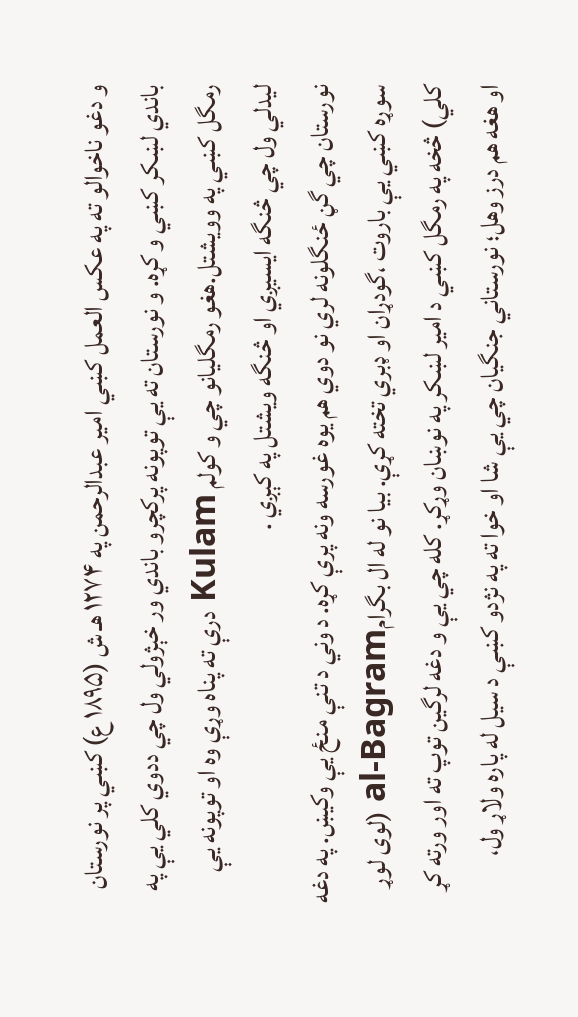و دغو ناخوالو ته په عکس العمل کښي امیر عبدالرحمن په ۱۲۷۴ هـ ش (۱۸۹۵ ع) کښي پر نورستان باندي لښکر کښي و کړه. و نورستان ته یې توپونه پرکچرو باندي ور خېژولي ول چي ددوي کلي یې په رمگل کښي په وویشتل.هغو رمگلیانو چي و کولم Kulam درې ته پناه وړې وه او توپونه یې لیدلي ول چي څنگه ايسيږي او څنگه ویشتل په کېږي .
نورستان چي گڼ ځنگلونه لري نو دوي هم یوه غورسه ونه پرې کړه. د وني د تنې منځ یې وکیښ. په دغه سوړه کښي یې باروت ،گودړان او ډبري تخته کړې. بیا نو له ال بگرامal-Bagram (لوی لوړ کلي) څخه په رمگل کښي د امیر لښکر په نوښان وړکړ. کله چي یې و دغه لرگین توپ ته اور ورته کړ او هغه هم درز وهل؛ نورستاني جنگیان چي یې شا او خوا ته په نژدو کښې د سیل له پاره ولاړ ول،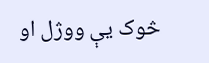څوک یې ووژل او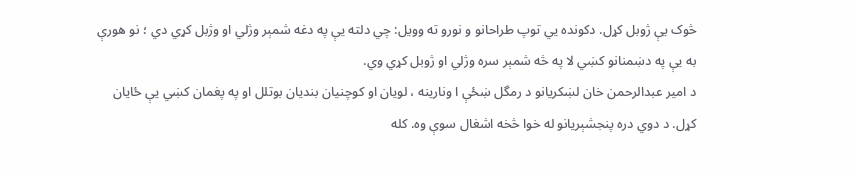څوک يې ژوبل کړل. دکونده يي توپ طراحانو و نورو ته وویل: چي دلته یې په دغه شمېر وژلي او وژبل کړي دي ؛ نو هورې به یې په دښمنانو کښي لا په څه شمېر سره وژلي او ژوبل کړي وي.
د امیر عبدالرحمن خان لښکریانو د رمگل ښځې ا ونارینه ، لویان او کوچنیان بندیان بوتلل او په پغمان کښي یې ځایان کړل. د دوي دره پنجشېریانو له خوا څخه اشغال سوې وه. کله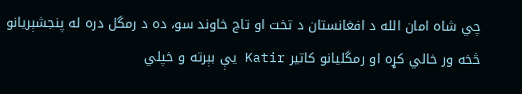چي شاه امان الله د افغانستان د تخت او تاج خاوند سو، ده د رمگل دره له پنجشېریانو څخه ور خالي کړه او رمگلیانو کاتیر Katir يې بېرته و خپلي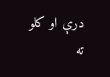درې او کلو ته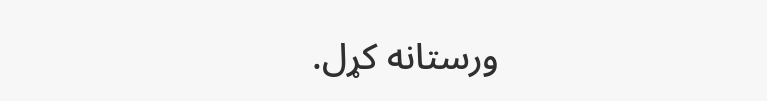ورستانه کړل.